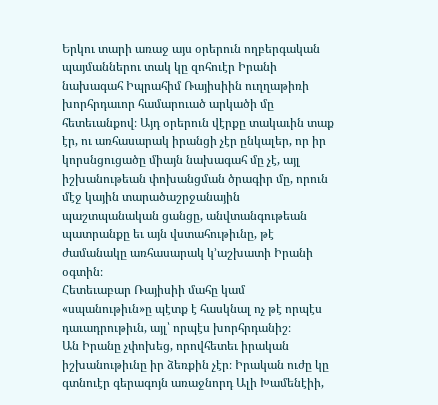Երկու տարի առաջ այս օրերուն ողբերգական պայմաններու տակ կը զոհուէր Իրանի նախագահ Իպրահիմ Ռայիսիին ուղղաթիռի խորհրդաւոր համարուած արկածի մը հետեւանքով։ Այդ օրերուն վէրքը տակաւին տաք էր, ու առհասարակ իրանցի չէր ընկալեր, որ իր կորսնցուցածը միայն նախագահ մը չէ, այլ իշխանութեան փոխանցման ծրագիր մը, որուն մէջ կային տարածաշրջանային պաշտպանական ցանցը, անվտանգութեան պատրանքը եւ այն վստահութիւնը, թէ ժամանակը առհասարակ կ՚աշխատի Իրանի օգտին։
Հետեւաբար Ռայիսիի մահը կամ «սպանութիւն»ը պէտք է հասկնալ ոչ թէ որպէս դաւադրութիւն, այլ՝ որպէս խորհրդանիշ։
Ան Իրանը չփոխեց, որովհետեւ իրական իշխանութիւնը իր ձեռքին չէր։ Իրական ուժը կը գտնուէր գերագոյն առաջնորդ Ալի Խամենէիի,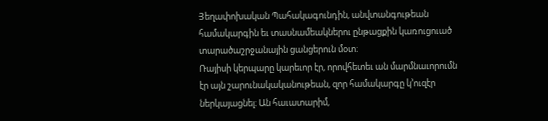Յեղափոխական Պահակագունդին, անվտանգութեան համակարգին եւ տասնամեակներու ընթացքին կառուցուած տարածաշրջանային ցանցերուն մօտ։
Ռայիսի կերպարը կարեւոր էր, որովհետեւ ան մարմնաւորումն էր այն շարունակականութեան, զոր համակարգը կ՚ուզէր ներկայացնել։ Ան հաւատարիմ,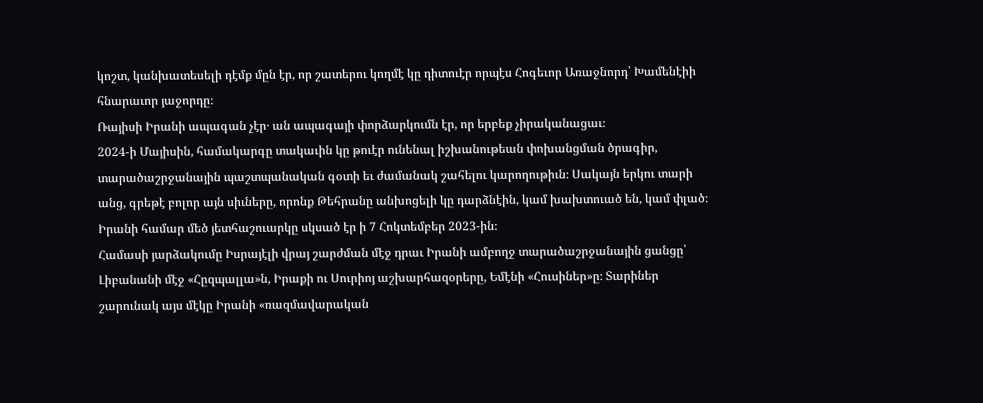կոշտ, կանխատեսելի դէմք մըն էր, որ շատերու կողմէ կը դիտուէր որպէս Հոգեւոր Առաջնորդ՝ Խամենէիի հնարաւոր յաջորդը։
Ռայիսի Իրանի ապագան չէր․ ան ապագայի փորձարկումն էր, որ երբեք չիրականացաւ։
2024-ի Մայիսին, համակարգը տակաւին կը թուէր ունենալ իշխանութեան փոխանցման ծրագիր, տարածաշրջանային պաշտպանական գօտի եւ ժամանակ շահելու կարողութիւն։ Սակայն երկու տարի անց, գրեթէ բոլոր այն սիւները, որոնք Թեհրանը անխոցելի կը դարձնէին, կամ խախտուած են, կամ փլած։
Իրանի համար մեծ յետհաշուարկը սկսած էր ի 7 Հոկտեմբեր 2023-ին։
Համասի յարձակումը Իսրայէլի վրայ շարժման մէջ դրաւ Իրանի ամբողջ տարածաշրջանային ցանցը՝ Լիբանանի մէջ «Հըզպալլա»ն, Իրաքի ու Սուրիոյ աշխարհազօրերը, Եմէնի «Հուսիներ»ը։ Տարիներ շարունակ այս մէկը Իրանի «ռազմավարական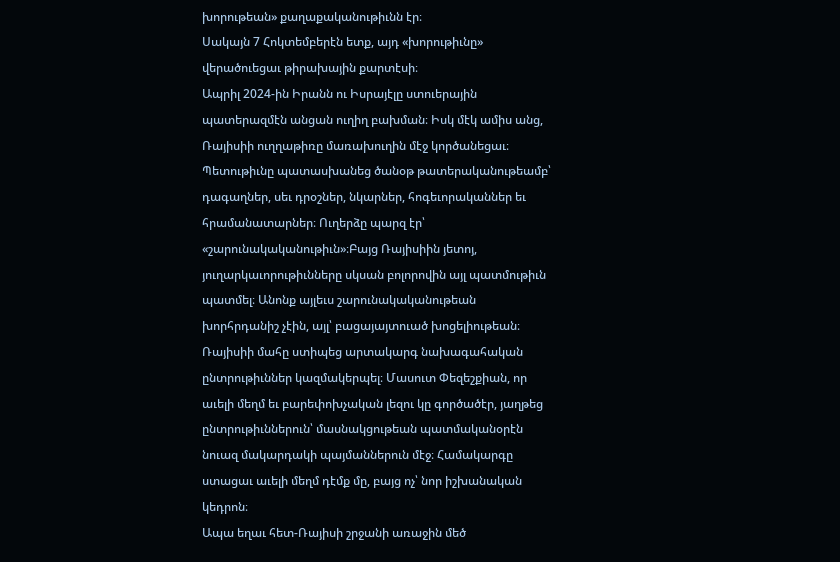խորութեան» քաղաքականութիւնն էր։
Սակայն 7 Հոկտեմբերէն ետք, այդ «խորութիւնը» վերածուեցաւ թիրախային քարտէսի։
Ապրիլ 2024-ին Իրանն ու Իսրայէլը ստուերային պատերազմէն անցան ուղիղ բախման։ Իսկ մէկ ամիս անց, Ռայիսիի ուղղաթիռը մառախուղին մէջ կործանեցաւ։
Պետութիւնը պատասխանեց ծանօթ թատերականութեամբ՝ դագաղներ, սեւ դրօշներ, նկարներ, հոգեւորականներ եւ հրամանատարներ։ Ուղերձը պարզ էր՝ «շարունակականութիւն»։Բայց Ռայիսիին յետոյ, յուղարկաւորութիւնները սկսան բոլորովին այլ պատմութիւն պատմել։ Անոնք այլեւս շարունակականութեան խորհրդանիշ չէին, այլ՝ բացայայտուած խոցելիութեան։
Ռայիսիի մահը ստիպեց արտակարգ նախագահական ընտրութիւններ կազմակերպել։ Մասուտ Փեզեշքիան, որ աւելի մեղմ եւ բարեփոխչական լեզու կը գործածէր, յաղթեց ընտրութիւններուն՝ մասնակցութեան պատմականօրէն նուազ մակարդակի պայմաններուն մէջ։ Համակարգը ստացաւ աւելի մեղմ դէմք մը, բայց ոչ՝ նոր իշխանական կեդրոն։
Ապա եղաւ հետ-Ռայիսի շրջանի առաջին մեծ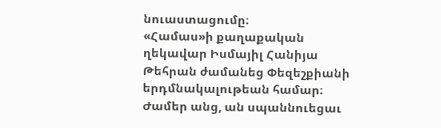նուաստացումը։
«Համաս»ի քաղաքական ղեկավար Իսմայիլ Հանիյա Թեհրան ժամանեց Փեզեշքիանի երդմնակալութեան համար։ Ժամեր անց, ան սպաննուեցաւ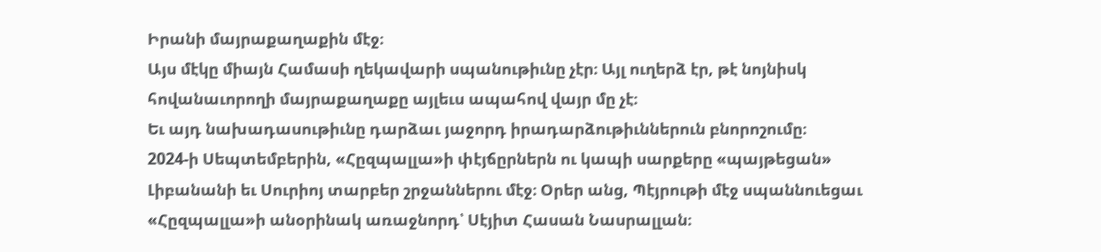Իրանի մայրաքաղաքին մէջ։
Այս մէկը միայն Համասի ղեկավարի սպանութիւնը չէր։ Այլ ուղերձ էր, թէ նոյնիսկ հովանաւորողի մայրաքաղաքը այլեւս ապահով վայր մը չէ։
Եւ այդ նախադասութիւնը դարձաւ յաջորդ իրադարձութիւններուն բնորոշումը։
2024-ի Սեպտեմբերին, «Հըզպալլա»ի փէյճըրներն ու կապի սարքերը «պայթեցան» Լիբանանի եւ Սուրիոյ տարբեր շրջաններու մէջ։ Օրեր անց, Պէյրութի մէջ սպաննուեցաւ «Հըզպալլա»ի անօրինակ առաջնորդ՝ Սէյիտ Հասան Նասրալլան։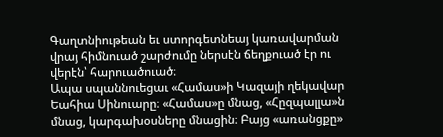Գաղտնիութեան եւ ստորգետնեայ կառավարման վրայ հիմնուած շարժումը ներսէն ճեղքուած էր ու վերէն՝ հարուածուած։
Ապա սպաննուեցաւ «Համաս»ի Կազայի ղեկավար Եահիա Սինուարը։ «Համաս»ը մնաց, «Հըզպալլա»ն մնաց, կարգախօսները մնացին։ Բայց «առանցքը»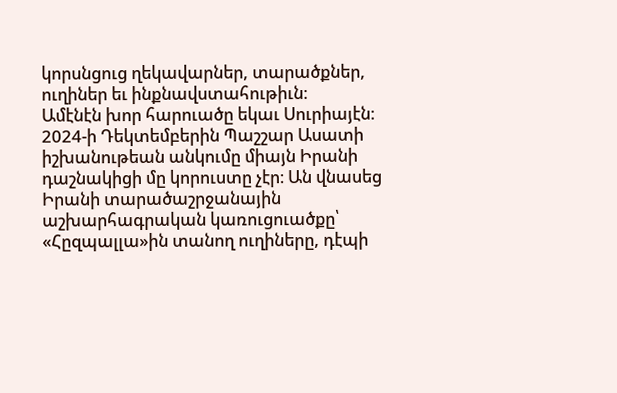կորսնցուց ղեկավարներ, տարածքներ, ուղիներ եւ ինքնավստահութիւն։
Ամէնէն խոր հարուածը եկաւ Սուրիայէն։
2024-ի Դեկտեմբերին Պաշշար Ասատի իշխանութեան անկումը միայն Իրանի դաշնակիցի մը կորուստը չէր։ Ան վնասեց Իրանի տարածաշրջանային աշխարհագրական կառուցուածքը՝ «Հըզպալլա»ին տանող ուղիները, դէպի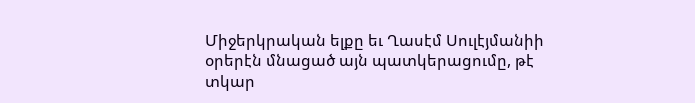Միջերկրական ելքը եւ Ղասէմ Սուլէյմանիի օրերէն մնացած այն պատկերացումը, թէ տկար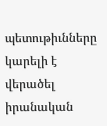պետութիւնները կարելի է վերածել իրանական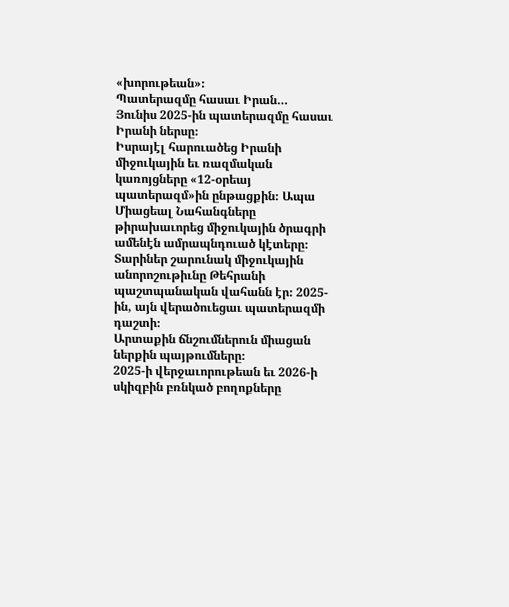«խորութեան»։
Պատերազմը հասաւ Իրան…
Յունիս 2025-ին պատերազմը հասաւ Իրանի ներսը։
Իսրայէլ հարուածեց Իրանի միջուկային եւ ռազմական կառոյցները «12-օրեայ պատերազմ»ին ընթացքին։ Ապա Միացեալ Նահանգները թիրախաւորեց միջուկային ծրագրի ամենէն ամրապնդուած կէտերը։
Տարիներ շարունակ միջուկային անորոշութիւնը Թեհրանի պաշտպանական վահանն էր։ 2025-ին, այն վերածուեցաւ պատերազմի դաշտի։
Արտաքին ճնշումներուն միացան ներքին պայթումները։
2025-ի վերջաւորութեան եւ 2026-ի սկիզբին բռնկած բողոքները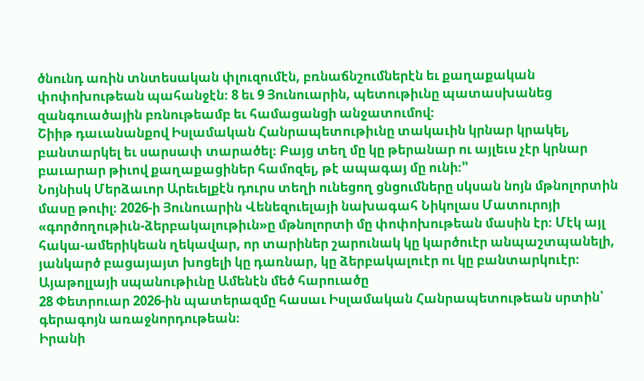ծնունդ առին տնտեսական փլուզումէն, բռնաճնշումներէն եւ քաղաքական փոփոխութեան պահանջէն։ 8 եւ 9 Յունուարին, պետութիւնը պատասխանեց զանգուածային բռնութեամբ եւ համացանցի անջատումով։
Շիիթ դաւանանքով Իսլամական Հանրապետութիւնը տակաւին կրնար կրակել, բանտարկել եւ սարսափ տարածել։ Բայց տեղ մը կը թերանար ու այլեւս չէր կրնար բաւարար թիւով քաղաքացիներ համոզել, թէ ապագայ մը ունի։՚՚
Նոյնիսկ Մերձաւոր Արեւելքէն դուրս տեղի ունեցող ցնցումները սկսան նոյն մթնոլորտին մասը թուիլ։ 2026-ի Յունուարին Վենեզուելայի նախագահ Նիկոլաս Մատուրոյի «գործողութիւն-ձերբակալութիւն»ը մթնոլորտի մը փոփոխութեան մասին էր։ Մէկ այլ հակա-ամերիկեան ղեկավար, որ տարիներ շարունակ կը կարծուէր անպաշտպանելի, յանկարծ բացայայտ խոցելի կը դառնար, կը ձերբակալուէր ու կը բանտարկուէր։
Այաթոլլայի սպանութիւնը Ամենէն մեծ հարուածը
28 Փետրուար 2026-ին պատերազմը հասաւ Իսլամական Հանրապետութեան սրտին՝ գերագոյն առաջնորդութեան։
Իրանի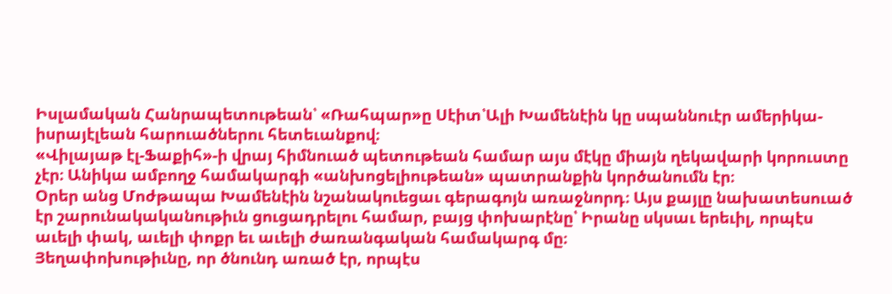Իսլամական Հանրապետութեան՝ «Ռահպար»ը Սէիտ՝Ալի Խամենէին կը սպաննուէր ամերիկա-իսրայէլեան հարուածներու հետեւանքով։
«Վիլայաթ էլ-Ֆաքիհ»-ի վրայ հիմնուած պետութեան համար այս մէկը միայն ղեկավարի կորուստը չէր։ Անիկա ամբողջ համակարգի «անխոցելիութեան» պատրանքին կործանումն էր։
Օրեր անց Մոժթապա Խամենէին նշանակուեցաւ գերագոյն առաջնորդ։ Այս քայլը նախատեսուած էր շարունակականութիւն ցուցադրելու համար, բայց փոխարէնը՝ Իրանը սկսաւ երեւիլ, որպէս աւելի փակ, աւելի փոքր եւ աւելի ժառանգական համակարգ մը։
Յեղափոխութիւնը, որ ծնունդ առած էր, որպէս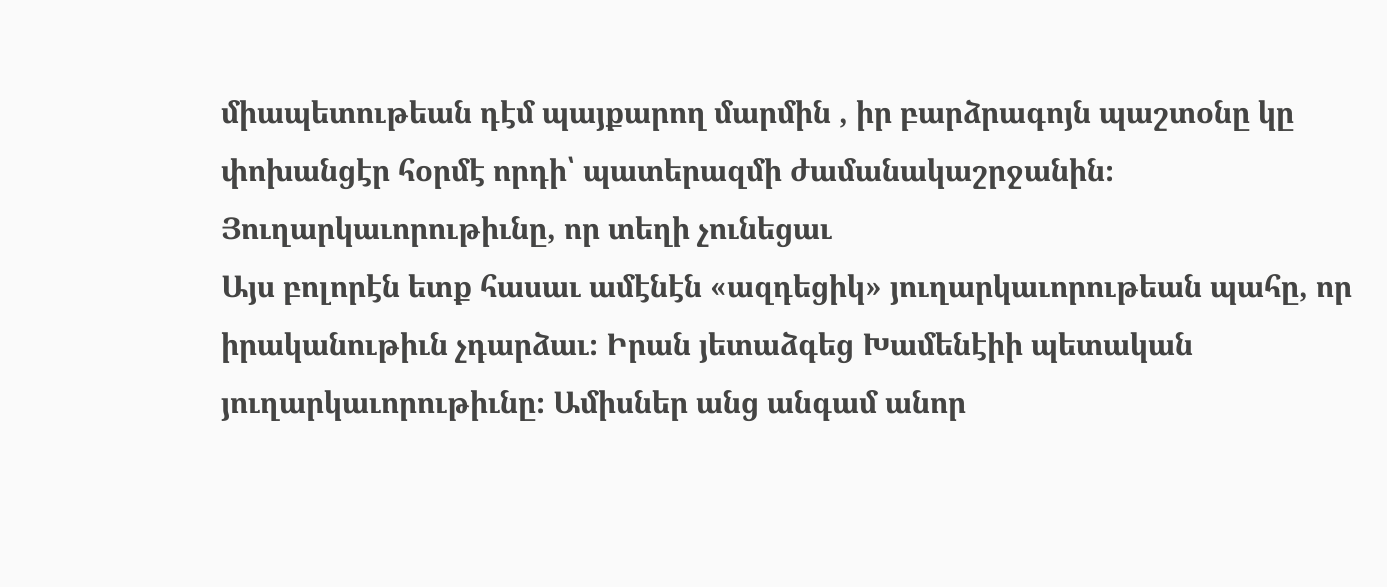միապետութեան դէմ պայքարող մարմին , իր բարձրագոյն պաշտօնը կը փոխանցէր հօրմէ որդի՝ պատերազմի ժամանակաշրջանին։
Յուղարկաւորութիւնը, որ տեղի չունեցաւ
Այս բոլորէն ետք հասաւ ամէնէն «ազդեցիկ» յուղարկաւորութեան պահը, որ իրականութիւն չդարձաւ։ Իրան յետաձգեց Խամենէիի պետական յուղարկաւորութիւնը։ Ամիսներ անց անգամ անոր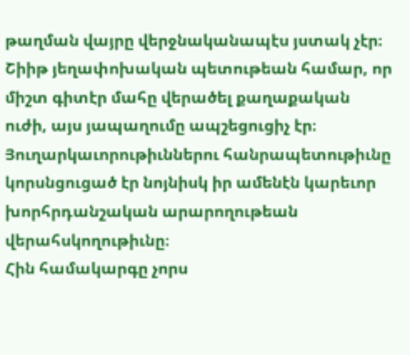թաղման վայրը վերջնականապէս յստակ չէր։
Շիիթ յեղափոխական պետութեան համար, որ միշտ գիտէր մահը վերածել քաղաքական ուժի, այս յապաղումը ապշեցուցիչ էր։
Յուղարկաւորութիւններու հանրապետութիւնը կորսնցուցած էր նոյնիսկ իր ամենէն կարեւոր խորհրդանշական արարողութեան վերահսկողութիւնը։
Հին համակարգը չորս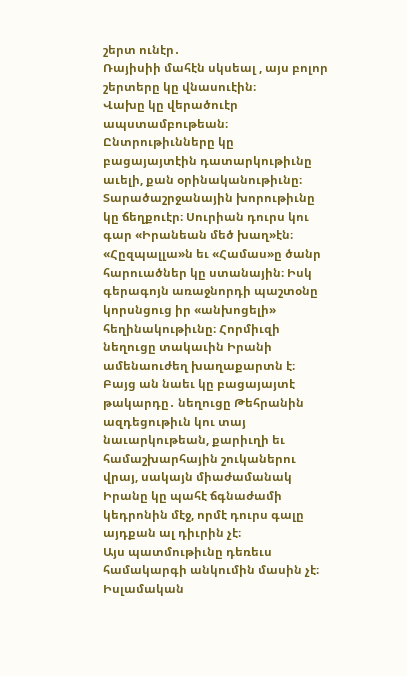շերտ ունէր․
Ռայիսիի մահէն սկսեալ , այս բոլոր շերտերը կը վնասուէին։
Վախը կը վերածուէր ապստամբութեան։ Ընտրութիւնները կը բացայայտէին դատարկութիւնը աւելի, քան օրինականութիւնը։ Տարածաշրջանային խորութիւնը կը ճեղքուէր։ Սուրիան դուրս կու գար «Իրանեան մեծ խաղ»էն։ «Հըզպալլա»ն եւ «Համաս»ը ծանր հարուածներ կը ստանային։ Իսկ գերագոյն առաջնորդի պաշտօնը կորսնցուց իր «անխոցելի» հեղինակութիւնը։ Հորմիւզի նեղուցը տակաւին Իրանի ամենաուժեղ խաղաքարտն է։ Բայց ան նաեւ կը բացայայտէ թակարդը․ նեղուցը Թեհրանին ազդեցութիւն կու տայ նաւարկութեան, քարիւղի եւ համաշխարհային շուկաներու վրայ, սակայն միաժամանակ Իրանը կը պահէ ճգնաժամի կեդրոնին մէջ, որմէ դուրս գալը այդքան ալ դիւրին չէ։
Այս պատմութիւնը դեռեւս համակարգի անկումին մասին չէ։ Իսլամական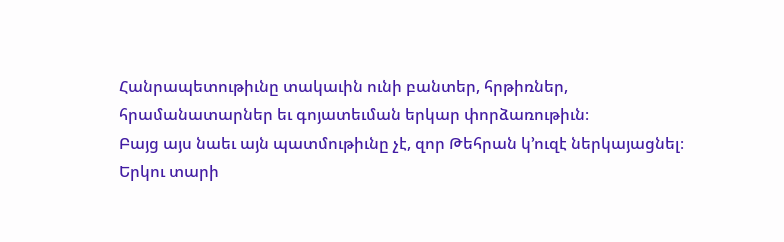Հանրապետութիւնը տակաւին ունի բանտեր, հրթիռներ, հրամանատարներ եւ գոյատեւման երկար փորձառութիւն։
Բայց այս նաեւ այն պատմութիւնը չէ, զոր Թեհրան կ՚ուզէ ներկայացնել։
Երկու տարի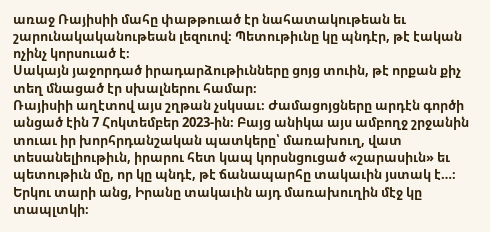առաջ Ռայիսիի մահը փաթթուած էր նահատակութեան եւ շարունակականութեան լեզուով։ Պետութիւնը կը պնդէր, թէ էական ոչինչ կորսուած է։
Սակայն յաջորդած իրադարձութիւնները ցոյց տուին, թէ որքան քիչ տեղ մնացած էր սխալներու համար։
Ռայիսիի աղէտով այս շղթան չսկսաւ։ Ժամացոյցները արդէն գործի անցած էին 7 Հոկտեմբեր 2023-ին։ Բայց անիկա այս ամբողջ շրջանին տուաւ իր խորհրդանշական պատկերը՝ մառախուղ, վատ տեսանելիութիւն, իրարու հետ կապ կորսնցուցած «շարասիւն» եւ պետութիւն մը, որ կը պնդէ, թէ ճանապարհը տակաւին յստակ է…։
Երկու տարի անց, Իրանը տակաւին այդ մառախուղին մէջ կը տապլտկի։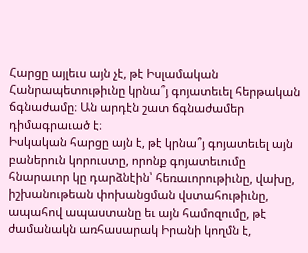Հարցը այլեւս այն չէ, թէ Իսլամական Հանրապետութիւնը կրնա՞յ գոյատեւել հերթական ճգնաժամը։ Ան արդէն շատ ճգնաժամեր դիմագրաւած է։
Իսկական հարցը այն է, թէ կրնա՞յ գոյատեւել այն բաներուն կորուստը, որոնք գոյատեւումը հնարաւոր կը դարձնէին՝ հեռաւորութիւնը, վախը, իշխանութեան փոխանցման վստահութիւնը, ապահով ապաստանը եւ այն համոզումը, թէ ժամանակն առհասարակ Իրանի կողմն է,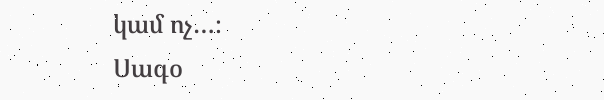կամ ոչ…։
Սագօ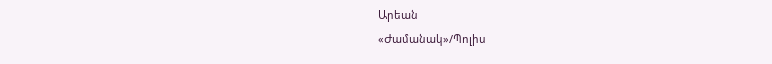Արեան
«Ժամանակ»/Պոլիս